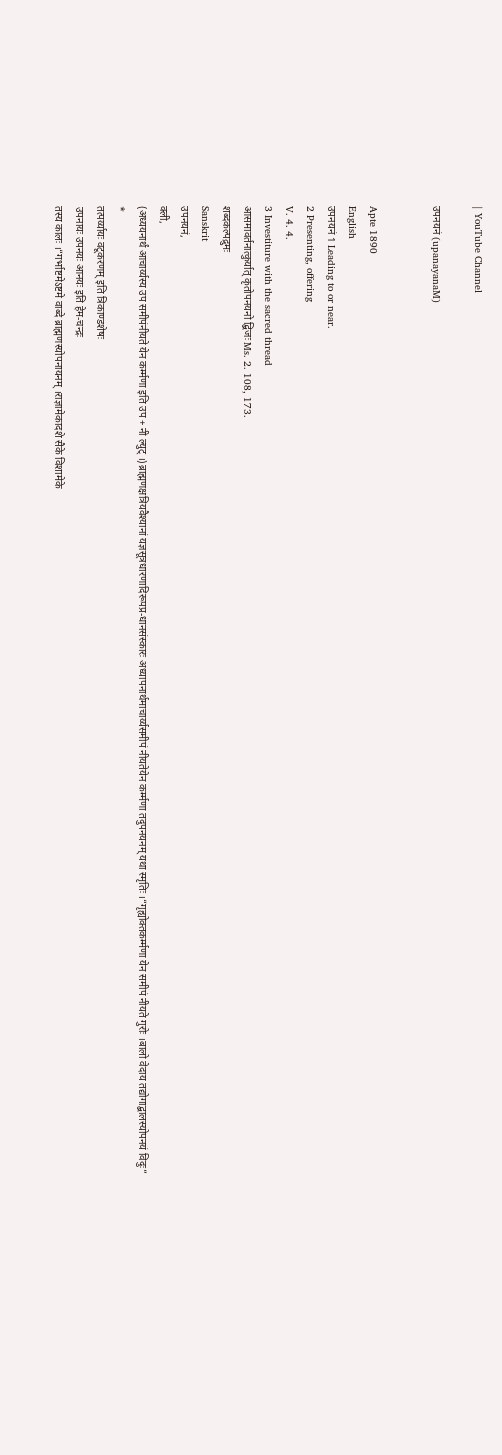| YouTube Channel

उपनयनं (upanayanaM)


Apte 1890
English
उपनयनं 1 Leading to or near.
2 Presenting, offering
V. 4. 4.
3 Investiture with the sacred thread
आसमावर्तनात्कुर्यात् कृतोपनयनो द्बिजः Ms. 2. 108, 173.
शब्दकल्पद्रुमः
Sanskrit
उपनयनं,
क्ली,
(अध्ययनार्थं आचार्य्यस्य उप समीपंनीयते येन कर्म्मणा इति उप + नी ल्युट् ।)ब्राह्मणक्षत्रियवैश्यानां यज्ञसूत्रधारणादिरूपप्र-धानसंस्कारः अध्यापनार्थमाचार्य्यसमीपं नीयतेयेन कर्म्मणा तदुपनयनम् यथा स्मृतिः ।“गृह्योक्तकर्म्मणा येन समीपं नीयते गुरोः ।बालो वेदाय तद्योगाद्बालस्योपनयं विदुः”
*
तत्पर्य्यायः वटूकरणम् इति त्रिकाण्डशेषः
उपनायः उपनयः आनयः इति हेम-चन्द्रः
तस्य कालः ।“गर्भाष्टमेऽष्टमे वाब्दे ब्राह्मणस्योपनायनम् ।राज्ञामेकादशे सैके विशामेके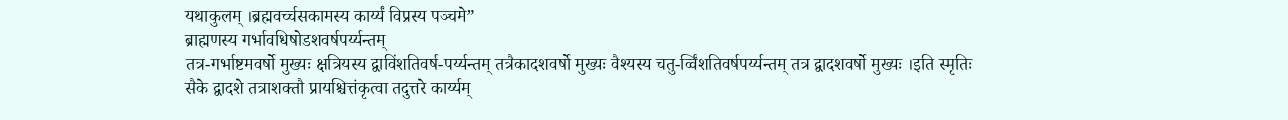यथाकुलम् ।ब्रह्मवर्च्चसकामस्य कार्य्यं विप्रस्य पञ्चमे”
ब्राह्मणस्य गर्भावधिषोडशवर्षपर्य्यन्तम्
तत्र-गर्भाष्टमवर्षो मुख्यः क्षत्रियस्य द्वाविंशतिवर्ष-पर्य्यन्तम् तत्रैकादशवर्षो मुख्यः वैश्यस्य चतु-र्व्विंशतिवर्षपर्य्यन्तम् तत्र द्वादशवर्षो मुख्यः ।इति स्मृतिः
सैके द्वादशे तत्राशक्तौ प्रायश्चित्तंकृत्वा तदुत्तरे कार्य्यम्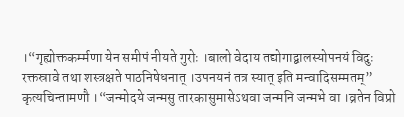।“गृह्योक्तकर्म्मणा येन समीपं नीयते गुरोः ।बालो वेदाय तद्योगाद्बालस्योपनयं विदुः
रक्तस्रावे तथा शस्त्रक्षते पाठनिषेधनात् ।उपनयनं तत्र स्यात् इति मन्वादिसम्मतम्”
कृत्यचिन्तामणौ ।“जन्मोदये जन्मसु तारकासुमासेऽथवा जन्मनि जन्मभे वा ।व्रतेन विप्रो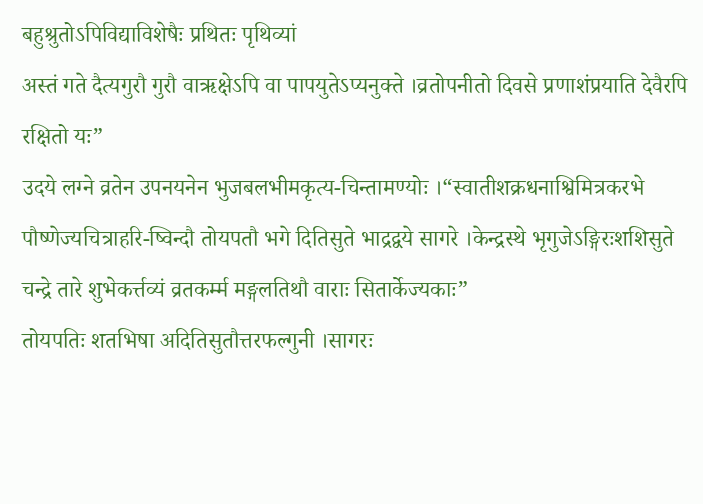बहुश्रुतोऽपिविद्याविशेषैः प्रथितः पृथिव्यां
अस्तं गते दैत्यगुरौ गुरौ वाऋक्षेऽपि वा पापयुतेऽप्यनुक्ते ।व्रतोपनीतो दिवसे प्रणाशंप्रयाति देवैरपि रक्षितो यः”
उदये लग्ने व्रतेन उपनयनेन भुजबलभीमकृत्य-चिन्तामण्योः ।“स्वातीशक्रधनाश्विमित्रकरभे पौष्णेज्यचित्राहरि-ष्विन्दौ तोयपतौ भगे दितिसुते भाद्रद्वये सागरे ।केन्द्रस्थे भृगुजेऽङ्गिरःशशिसुते चन्द्रे तारे शुभेकर्त्तव्यं व्रतकर्म्म मङ्गलतिथौ वाराः सितार्केज्यकाः”
तोयपतिः शतभिषा अदितिसुतौत्तरफल्गुनी ।सागरः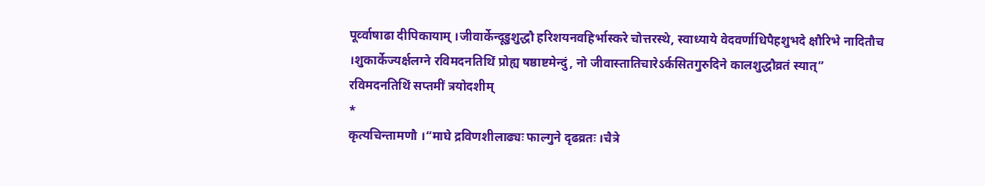पूर्व्वाषाढा दीपिकायाम् ।जीवार्केन्दूडुशुद्धौ हरिशयनवहिर्भास्करे चोत्तरस्थे, स्वाध्याये वेदवर्णाधिपैहशुभदे क्षौरिभे नादितौच ।शुकार्केज्यर्क्षलग्ने रविमदनतिथिं प्रोह्य षष्ठाष्टमेन्दुं, नो जीवास्तातिचारेऽर्कसितगुरुदिने कालशुद्धौव्रतं स्यात्”
रविमदनतिथिं सप्तमीं त्रयोदशीम्
*
कृत्यचिन्तामणौ ।“माघे द्रविणशीलाढ्यः फाल्गुने दृढव्रतः ।चैत्रे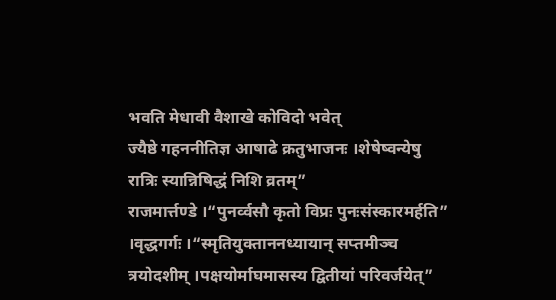भवति मेधावी वैशाखे कोविदो भवेत्
ज्यैष्ठे गहननीतिज्ञ आषाढे क्रतुभाजनः ।शेषेष्वन्येषु रात्रिः स्यान्निषिद्धं निशि व्रतम्”
राजमार्त्तण्डे ।“पुनर्व्वसौ कृतो विप्रः पुनःसंस्कारमर्हति” ।वृद्धगर्गः ।“स्मृतियुक्ताननध्यायान् सप्तमीञ्च त्रयोदशीम् ।पक्षयोर्माघमासस्य द्वितीयां परिवर्जयेत्”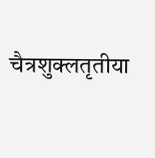चैत्रशुक्लतृतीया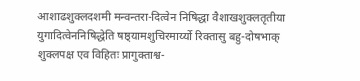आशाढशुक्लदशमी मन्वन्तरा-दित्वेन निषिद्धा वैशाखशुक्लतृतीया युगादित्वेननिषिद्धेति षष्ठ्यामशुचिरमार्य्यो रिक्तासु बहु-दोषभाक् शुक्लपक्ष एव विहितः प्रागुक्ताश्व-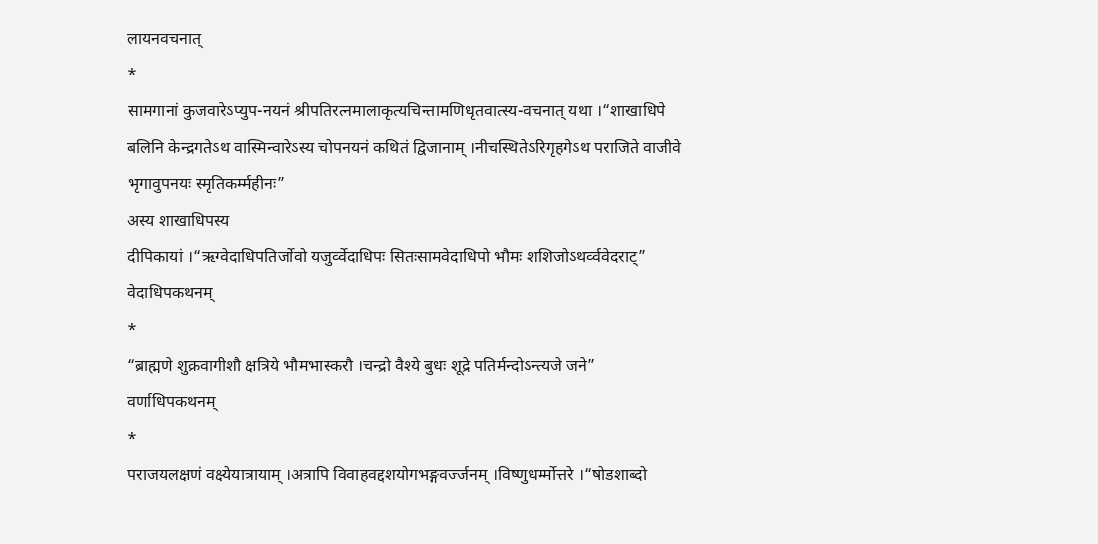लायनवचनात्
*
सामगानां कुजवारेऽप्युप-नयनं श्रीपतिरत्नमालाकृत्यचिन्तामणिधृतवात्स्य-वचनात् यथा ।“शाखाधिपे बलिनि केन्द्रगतेऽथ वास्मिन्वारेऽस्य चोपनयनं कथितं द्विजानाम् ।नीचस्थितेऽरिगृहगेऽथ पराजिते वाजीवे भृगावुपनयः स्मृतिकर्म्महीनः”
अस्य शाखाधिपस्य
दीपिकायां ।“ऋग्वेदाधिपतिर्जोवो यजुर्व्वेदाधिपः सितःसामवेदाधिपो भौमः शशिजोऽथर्व्ववेदराट्”
वेदाधिपकथनम्
*
“ब्राह्मणे शुक्रवागीशौ क्षत्रिये भौमभास्करौ ।चन्द्रो वैश्ये बुधः शूद्रे पतिर्मन्दोऽन्त्यजे जने”
वर्णाधिपकथनम्
*
पराजयलक्षणं वक्ष्येयात्रायाम् ।अत्रापि विवाहवद्दशयोगभङ्गवर्ज्जनम् ।विष्णुधर्म्मोत्तरे ।“षोडशाब्दो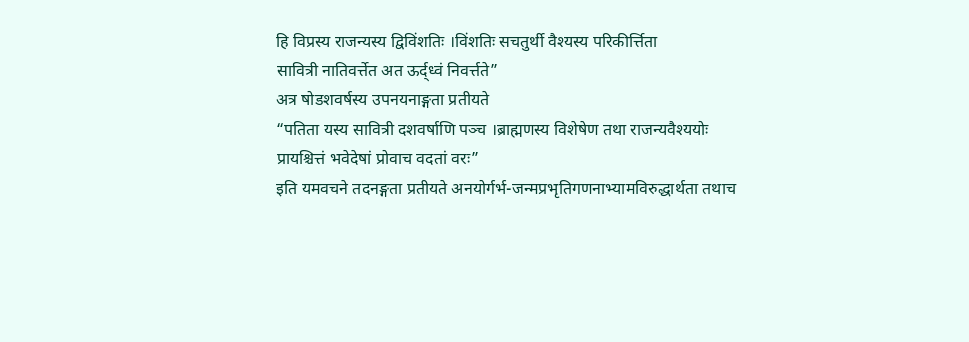हि विप्रस्य राजन्यस्य द्विविंशतिः ।विंशतिः सचतुर्थी वैश्यस्य परिकीर्त्तिता
सावित्री नातिवर्त्तेत अत ऊर्द्ध्वं निवर्त्तते”
अत्र षोडशवर्षस्य उपनयनाङ्गता प्रतीयते
“पतिता यस्य सावित्री दशवर्षाणि पञ्च ।ब्राह्मणस्य विशेषेण तथा राजन्यवैश्ययोः
प्रायश्चित्तं भवेदेषां प्रोवाच वदतां वरः”
इति यमवचने तदनङ्गता प्रतीयते अनयोर्गर्भ-जन्मप्रभृतिगणनाभ्यामविरुद्धार्थता तथाच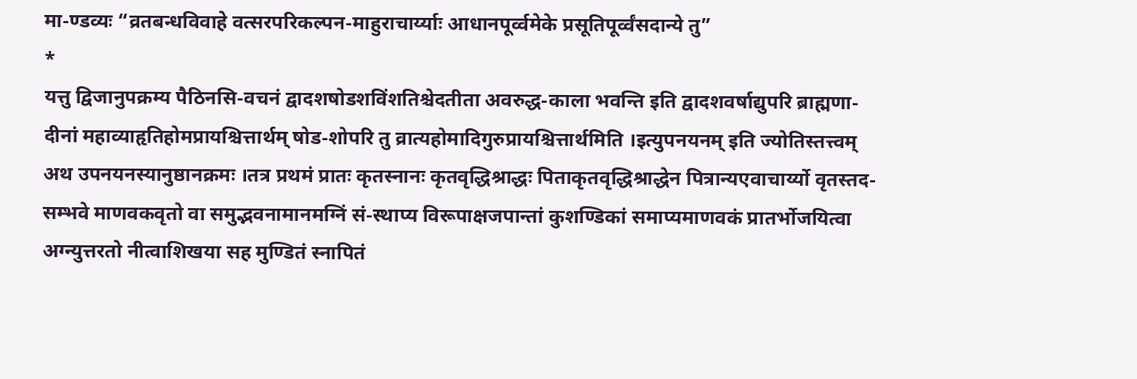मा-ण्डव्यः “व्रतबन्धविवाहे वत्सरपरिकल्पन-माहुराचार्य्याः आधानपूर्व्वमेके प्रसूतिपूर्व्वंसदान्ये तु”
*
यत्तु द्विजानुपक्रम्य पैठिनसि-वचनं द्वादशषोडशविंशतिश्चेदतीता अवरुद्ध-काला भवन्ति इति द्वादशवर्षाद्युपरि ब्राह्मणा-दीनां महाव्याहृतिहोमप्रायश्चित्तार्थम् षोड-शोपरि तु व्रात्यहोमादिगुरुप्रायश्चित्तार्थमिति ।इत्युपनयनम् इति ज्योतिस्तत्त्वम्
अथ उपनयनस्यानुष्ठानक्रमः ।तत्र प्रथमं प्रातः कृतस्नानः कृतवृद्धिश्राद्धः पिताकृतवृद्धिश्राद्धेन पित्रान्यएवाचार्य्यो वृतस्तद-सम्भवे माणवकवृतो वा समुद्भवनामानमग्निं सं-स्थाप्य विरूपाक्षजपान्तां कुशण्डिकां समाप्यमाणवकं प्रातर्भोजयित्वा अग्न्युत्तरतो नीत्वाशिखया सह मुण्डितं स्नापितं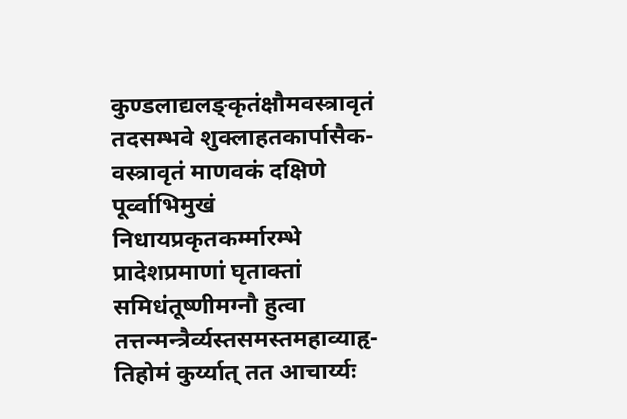कुण्डलाद्यलङ्कृतंक्षौमवस्त्रावृतं तदसम्भवे शुक्लाहतकार्पासैक-वस्त्रावृतं माणवकं दक्षिणे पूर्व्वाभिमुखं निधायप्रकृतकर्म्मारम्भे प्रादेशप्रमाणां घृताक्तां समिधंतूष्णीमग्नौ हुत्वा तत्तन्मन्त्रैर्व्यस्तसमस्तमहाव्याहृ-तिहोमं कुर्य्यात् तत आचार्य्यः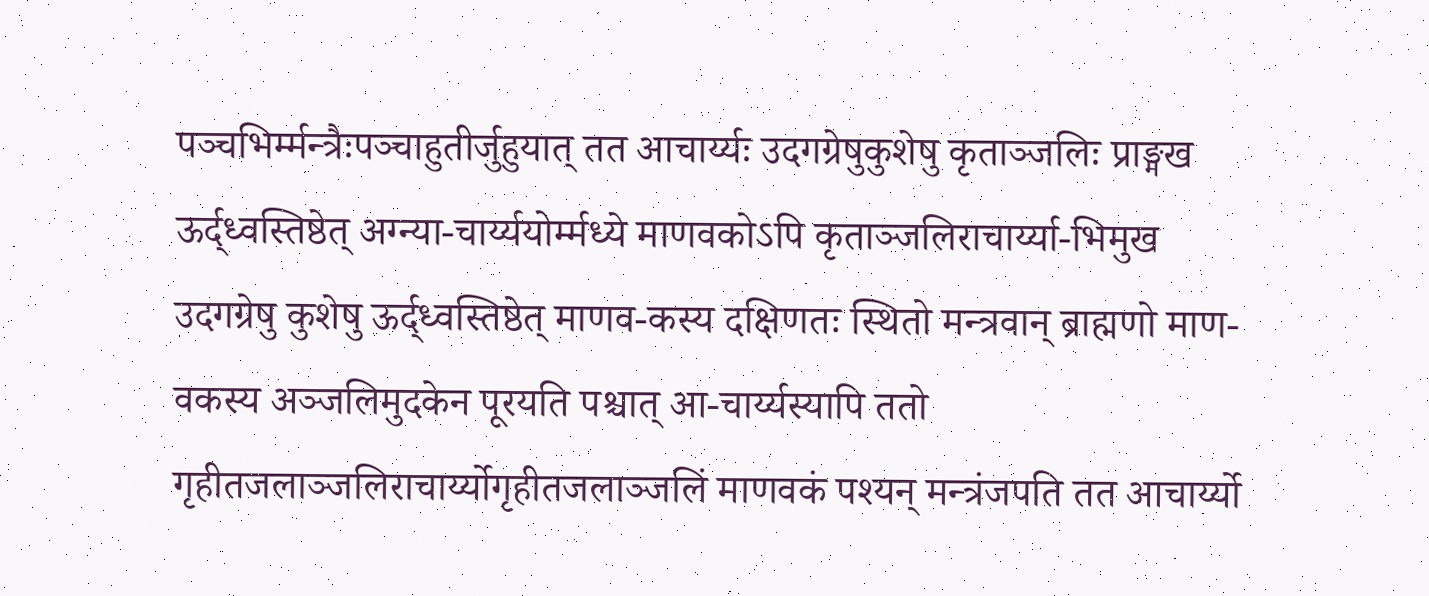पञ्चभिर्म्मन्त्रैःपञ्चाहुतीर्जुहुयात् तत आचार्य्यः उदगग्रेषुकुशेषु कृताञ्जलिः प्राङ्मख ऊर्द्ध्वस्तिष्ठेत् अग्न्या-चार्य्ययोर्म्मध्ये माणवकोऽपि कृताञ्जलिराचार्य्या-भिमुख उदगग्रेषु कुशेषु ऊर्द्ध्वस्तिष्ठेत् माणव-कस्य दक्षिणतः स्थितो मन्त्रवान् ब्राह्मणो माण-वकस्य अञ्जलिमुदकेन पूरयति पश्चात् आ-चार्य्यस्यापि ततो गृहीतजलाञ्जलिराचार्य्योगृहीतजलाञ्जलिं माणवकं पश्यन् मन्त्रंजपति तत आचार्य्यो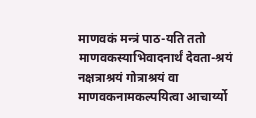माणवकं मन्त्रं पाठ-यति ततो माणवकस्याभिवादनार्थं देवता-श्रयं नक्षत्राश्रयं गोत्राश्रयं वा माणवकनामकल्पयित्वा आचार्य्यो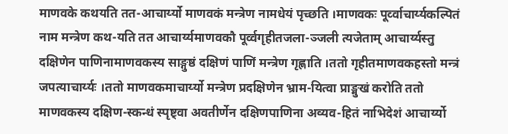माणवके कथयति तत-आचार्य्यो माणवकं मन्त्रेण नामधेयं पृच्छति ।माणवकः पूर्व्वाचार्य्यकल्पितं नाम मन्त्रेण कथ-यति तत आचार्य्यमाणवकौ पूर्व्वगृहीतजला-ञ्जली त्यजेताम् आचार्य्यस्तु दक्षिणेन पाणिनामाणवकस्य साङ्गुष्ठं दक्षिणं पाणिं मन्त्रेण गृह्णाति ।ततो गृहीतमाणवकहस्तो मन्त्रं जपत्याचार्य्यः ।ततो माणवकमाचार्य्यो मन्त्रेण प्रदक्षिणेन भ्राम-यित्वा प्राङ्मुखं करोति ततो माणवकस्य दक्षिण-स्कन्धं स्पृष्ट्वा अवतीर्णेन दक्षिणपाणिना अव्यव-हितं नाभिदेशं आचार्य्यो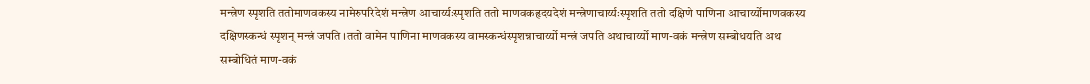मन्त्रेण स्पृशति ततोमाणवकस्य नामेरुपरिदेशं मन्त्रेण आचार्य्यःस्पृशति ततो माणवकहृदयदेशं मन्त्रेणाचार्य्यःस्पृशति ततो दक्षिणे पाणिना आचार्य्योमाणवकस्य दक्षिणस्कन्धं स्पृशन् मन्त्रं जपति ।ततो वामेन पाणिना माणवकस्य वामस्कन्धंस्पृशन्नाचार्य्यो मन्त्रं जपति अथाचार्य्यो माण-वकं मन्त्रेण सम्बोधयति अथ सम्बोधितं माण-वकं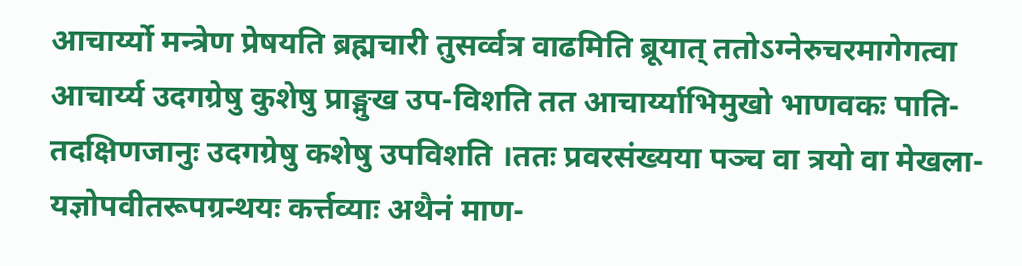आचार्य्यो मन्त्रेण प्रेषयति ब्रह्मचारी तुसर्व्वत्र वाढमिति ब्रूयात् ततोऽग्नेरुचरमागेगत्वा आचार्य्य उदगग्रेषु कुशेषु प्राङ्मुख उप-विशति तत आचार्य्याभिमुखो भाणवकः पाति-तदक्षिणजानुः उदगग्रेषु कशेषु उपविशति ।ततः प्रवरसंख्यया पञ्च वा त्रयो वा मेखला-यज्ञोपवीतरूपग्रन्थयः कर्त्तव्याः अथैनं माण-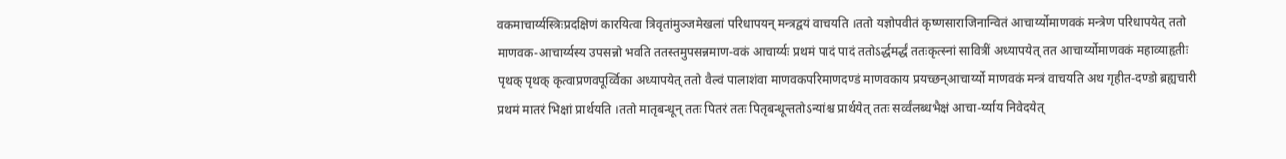वकमाचार्य्यस्त्रिःप्रदक्षिणं कारयित्वा त्रिवृतांमुञ्जमेखलां परिधापयन् मन्त्रद्वयं वाचयति ।ततो यज्ञोपवीतं कृष्णसाराजिनान्वितं आचार्य्योमाणवकं मन्त्रेण परिधापयेत् ततो माणवक-आचार्य्यस्य उपसन्नो भवति ततस्तमुपसन्नमाण-वकं आचार्य्यः प्रथमं पादं पादं ततोऽर्द्धमर्द्धं ततःकृत्स्नां सावित्रीं अध्यापयेत् तत आचार्य्योमाणवकं महाव्याहृतीः पृथक् पृथक् कृत्वाप्रणवपूर्व्विका अध्यापयेत् ततो वैल्वं पालाशंवा माणवकपरिमाणदण्डं माणवकाय प्रयच्छन्आचार्य्यो माणवकं मन्त्रं वाचयति अथ गृहीत-दण्डो ब्रह्यचारी प्रथमं मातरं भिक्षां प्रार्थयति ।ततो मातृबन्धून् ततः पितरं ततः पितृबन्धून्ततोऽन्यांश्च प्रार्थयेत् ततः सर्व्वंलब्धभैक्षं आचा-र्य्याय निवेदयेत्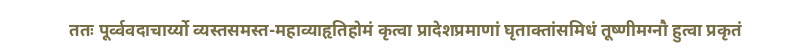ततः पूर्व्ववदाचार्य्यो व्यस्तसमस्त-महाव्याहृतिहोमं कृत्वा प्रादेशप्रमाणां घृताक्तांसमिधं तूष्णीमग्नौ हुत्वा प्रकृतं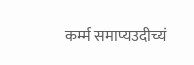कर्म्म समाप्यउदीच्यं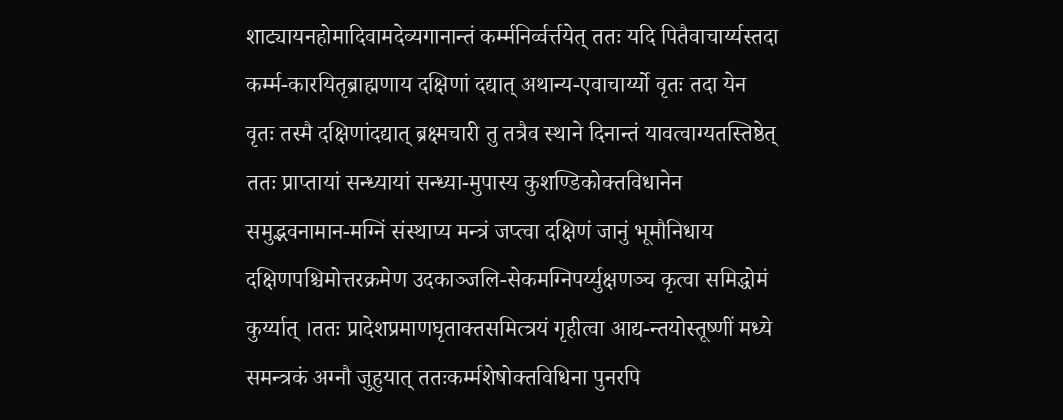शाट्यायनहोमादिवामदेव्यगानान्तं कर्म्मनिर्व्वर्त्तयेत् ततः यदि पितैवाचार्य्यस्तदा कर्म्म-कारयितृब्राह्मणाय दक्षिणां दद्यात् अथान्य-एवाचार्य्यो वृतः तदा येन वृतः तस्मै दक्षिणांदद्यात् ब्रक्ष्मचारी तु तत्रैव स्थाने दिनान्तं यावत्वाग्यतस्तिष्ठेत् ततः प्राप्तायां सन्ध्यायां सन्ध्या-मुपास्य कुशण्डिकोक्तविधानेन समुद्भवनामान-मग्निं संस्थाप्य मन्त्रं जप्त्वा दक्षिणं जानुं भूमौनिधाय दक्षिणपश्चिमोत्तरक्रमेण उदकाञ्जलि-सेकमग्निपर्य्युक्षणञ्च कृत्वा समिद्धोमं कुर्य्यात् ।ततः प्रादेशप्रमाणघृताक्तसमित्त्रयं गृहीत्वा आद्य-न्तयोस्तूष्णीं मध्ये समन्त्रकं अग्नौ जुहुयात् ततःकर्म्मशेषोक्तविधिना पुनरपि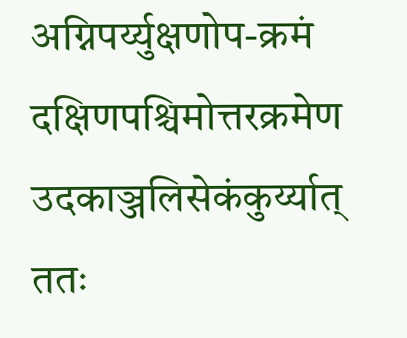अग्निपर्य्युक्षणोप-क्रमं दक्षिणपश्चिमोत्तरक्रमेण उदकाञ्जलिसेकंकुर्य्यात् ततः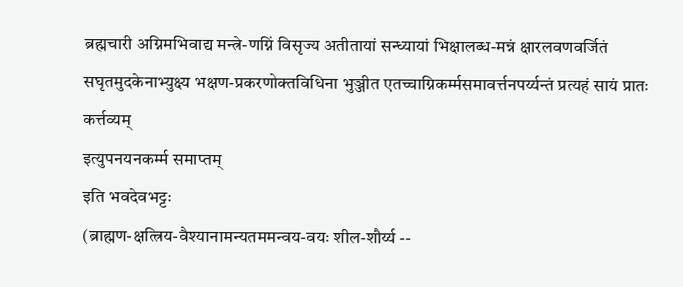ब्रह्मचारी अग्निमभिवाद्य मन्त्रे-णग्निं विसृज्य अतीतायां सन्ध्यायां भिक्षालब्ध-मन्नं क्षारलवणवर्जितं सघृतमुदकेनाभ्युक्ष्य भक्षण-प्रकरणोक्तविधिना भुञ्जीत एतच्चाग्निकर्म्मसमावर्त्तनपर्य्यन्तं प्रत्यहं सायं प्रातः कर्त्तव्यम्
इत्युपनयनकर्म्म समाप्तम्
इति भवदेवभट्टः
(ब्राह्मण-क्षत्त्रिय-वैश्यानामन्यतममन्वय-वयः शील-शौर्य्य --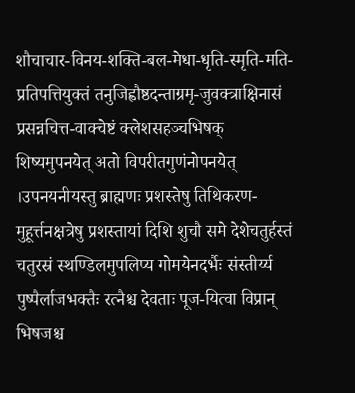शौचाचार-विनय-शक्ति-बल-मेधा-धृति-स्मृति-मति-प्रतिपत्तियुक्तं तनुजिह्वौष्ठदन्ताग्रमृ-जुवक्त्राक्षिनासं प्रसन्नचित्त-वाक्चेष्टं क्लेशसहञ्चभिषक् शिष्यमुपनयेत् अतो विपरीतगुणंनोपनयेत् ।उपनयनीयस्तु ब्राह्मणः प्रशस्तेषु तिथिकरण-मुहूर्त्तनक्षत्रेषु प्रशस्तायां दिशि शुचौ समे देशेचतुर्हस्तं चतुरस्रं स्थण्डिलमुपलिप्य गोमयेनदर्भैः संस्तीर्य्य पुष्पैर्लाजभक्तैः रत्नैश्च देवताः पूज-यित्वा विप्रान् भिषजश्च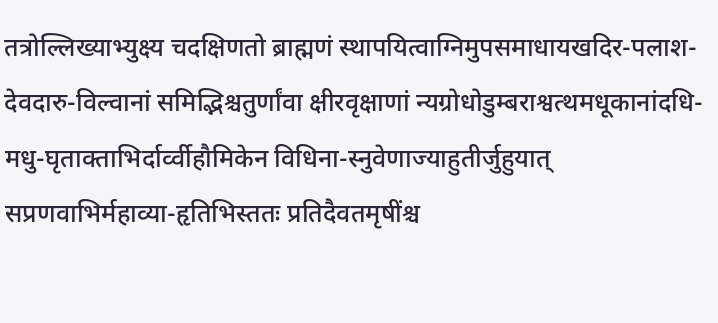तत्रोल्लिख्याभ्युक्ष्य चदक्षिणतो ब्राह्मणं स्थापयित्वाग्निमुपसमाधायखदिर-पलाश-देवदारु-विल्वानां समिद्भिश्चतुर्णांवा क्षीरवृक्षाणां न्यग्रोधोडुम्बराश्वत्थमधूकानांदधि-मधु-घृताक्ताभिर्दार्व्वीहौमिकेन विधिना-स्नुवेणाज्याहुतीर्जुहुयात् सप्रणवाभिर्महाव्या-हृतिभिस्ततः प्रतिदैवतमृषींश्च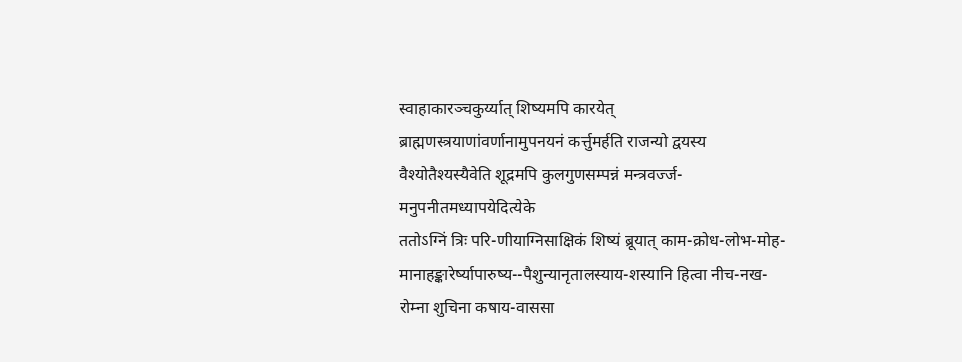स्वाहाकारञ्चकुर्य्यात् शिष्यमपि कारयेत्
ब्राह्मणस्त्रयाणांवर्णानामुपनयनं कर्त्तुमर्हति राजन्यो द्वयस्य वैश्योतैश्यस्यैवेति शूद्रमपि कुलगुणसम्पन्नं मन्त्रवर्ज्ज-मनुपनीतमध्यापयेदित्येके
ततोऽग्निं त्रिः परि-णीयाग्निसाक्षिकं शिष्यं ब्रूयात् काम-क्रोध-लोभ-मोह-मानाहङ्कारेर्ष्यापारुष्य--पैशुन्यानृतालस्याय-शस्यानि हित्वा नीच-नख-रोम्ना शुचिना कषाय-वाससा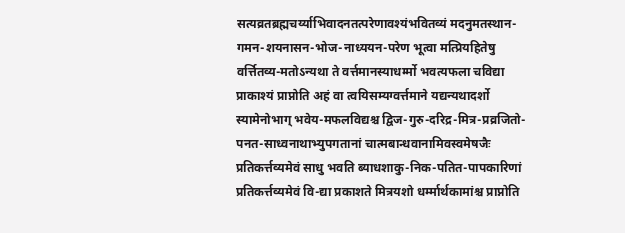सत्यव्रतब्रह्मचर्य्याभिवादनतत्परेणावश्यंभवितव्यं मदनुमतस्थान-गमन-शयनासन-भोज-नाध्ययन-परेण भूत्वा मत्प्रियहितेषु वर्त्तितव्य-मतोऽन्यथा ते वर्त्तमानस्याधर्म्मो भवत्यफला चविद्या प्राकाश्यं प्राप्नोति अहं वा त्वयिसम्यग्वर्त्तमाने यद्यन्यथादर्शो स्यामेनोभाग् भवेय-मफलविद्यश्च द्विज-गुरु-दरिद्र-मित्र-प्रव्रजितो-पनत-साध्वनाथाभ्युपगतानां चात्मबान्धवानामिवस्वमेषजैः प्रतिकर्त्तव्यमेवं साधु भवति ब्याधशाकु-निक-पतित-पापकारिणां प्रतिकर्त्तव्यमेवं वि-द्या प्रकाशते मित्रयशो धर्म्मार्थकामांश्च प्राप्नोति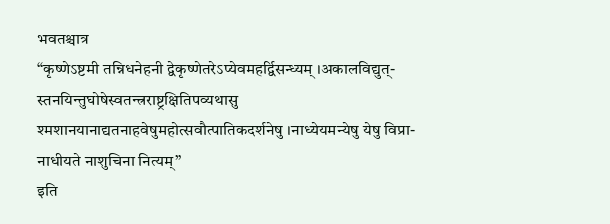भवतश्चात्र
“कृष्णेऽष्टमी तन्निधनेहनी द्वेकृष्णेतरेऽप्येवमहर्द्विसन्ध्यम् ।अकालविद्युत्-स्तनयिन्तुघोषेस्वतन्त्रराष्ट्रक्षितिपव्यथासु
श्मशानयानाद्यतनाहवेषुमहोत्सवौत्पातिकदर्शनेषु ।नाध्येयमन्येषु येषु विप्रा-नाधीयते नाशुचिना नित्यम्”
इति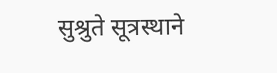सुश्रुते सूत्रस्थाने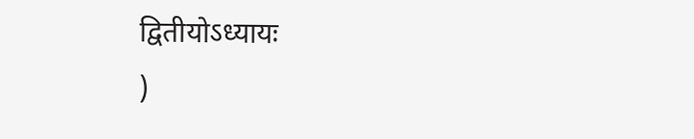द्वितीयोऽध्यायः
)